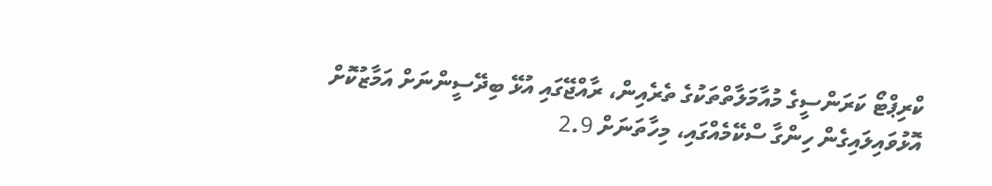ކްރިޕްޓޯ ކަރަންސީގެ މުއާމަލާތްތަކުގެ ތެރެއިން، ރާއްޖޭގައި އުޅޭ ބިދޭސީންނަށް އަމާޒުކޮށް އޮޅުވައިލައިގެން ހިންގާ ސްކޭމެއްގައި، މިހާތަނަށް 2.9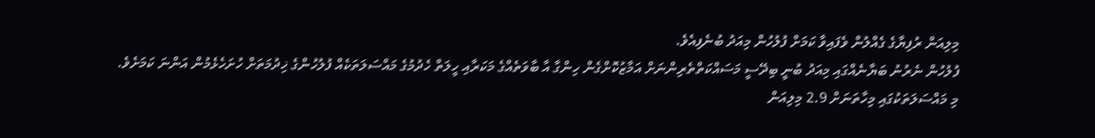މިލިއަން ރުފިޔާގެ ގެއްލުން ވެފައިވާ ކަމަށް ފުލުހުން މިއަދު ބުނެފިއެވެ.
ފުލުހުން ނެރުނު ބަޔާނެއްގައި މިއަދު ބުނީ ބިދޭސީ މަސައްކަތްތެރިންނަށް އަމާޒުކޮށްގެން ހިންގާ އާ ބާވަތެއްގެ މަކަރާއި ހީލަތް ހެދުމުގެ މައްސަލަތަކެއް ފުލުހުންގެ ޚިދުމަތަށް ހުށަހެޅެމުން އަންނަ ކަމަށެވެ.
މި މައްސަލަތަކުގައި މިހާތަނަށް 2.9 މިލިއަން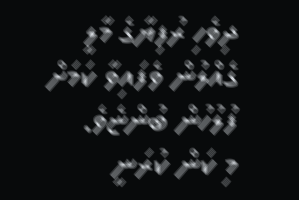ދިވެހި ރުފިޔާގެ މާލީ ގެއްލުން ވެފައިވާ ކަމަށް ފުލުހުން ބުންޏެވެ.
މި ކަން ކުރަނީ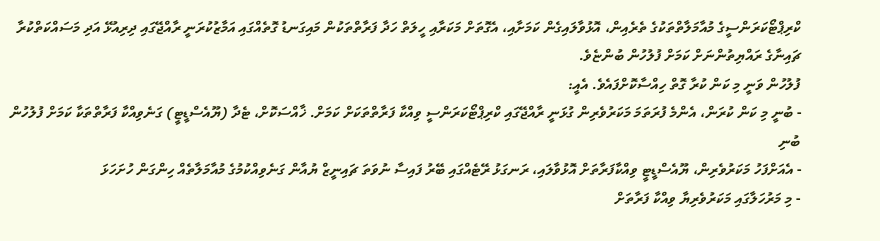ކްރިޕްޓޯކަރަންސީގެ މުއާމަލާތްތަކުގެ ތެރެއިން، އޮޅުވާލައިގެން ކަމަށާއި، އެގޮތަށް މަކަރާއި ހީލަތް ހަދާ ފަރާތްތަކުން މައިގަނޑު ގޮތެއްގައި އަމާޒުކުރަނީ ރާއްޖޭގައި ދިރިއުޅޭ އަދި މަސައްކަތްކުރާ ޗައިނާގެ ރައްޔިތުންނަށް ކަމަށް ފުލުހުން ބުންޏެވެ.
ފުލުހުން ވަނީ މި ކަން ކުރާ ގޮތް ހިއްސާކޮށްފައެވެ. އެއީ:
- ބުނީ މި ކަން ކުރަން، އެންމެ ފުރަތަމަ މަކަރުވެރިން ގުޅަނީ ރާއްޖޭގައި ކްރިޕްޓޯކަރަންސީ ވިއްކާ ފަރާތްތަކަށް ކަމަށް. ޚާއްސަކޮށް، ޓެދާ (ޔޫއެސްޑީޓީ) ގަނެވިއްކާ ފަރާތްތަކާ ކަމަށް ފުލުހުން ބުނި
- އެއަށްފަހު މަކަރުވެރިން، ޔޫއެސްޑީޓީ ވިއްކާފަރާތަށް އޮޅުވާލައި، ރަނގަޅު ރޭޓެއްގައި ބޭރު ފައިސާ ނުވަތަ ޗައިނީޒް ޔުއާން ގަނެވިއްކުމުގެ މުއާމަލާތެއް ހިންގަން ހުށަހަޅަ
- މި މަރުހަލާގައި މަކަރުވެރިޔާ ވިއްކާ ފަރާތަށް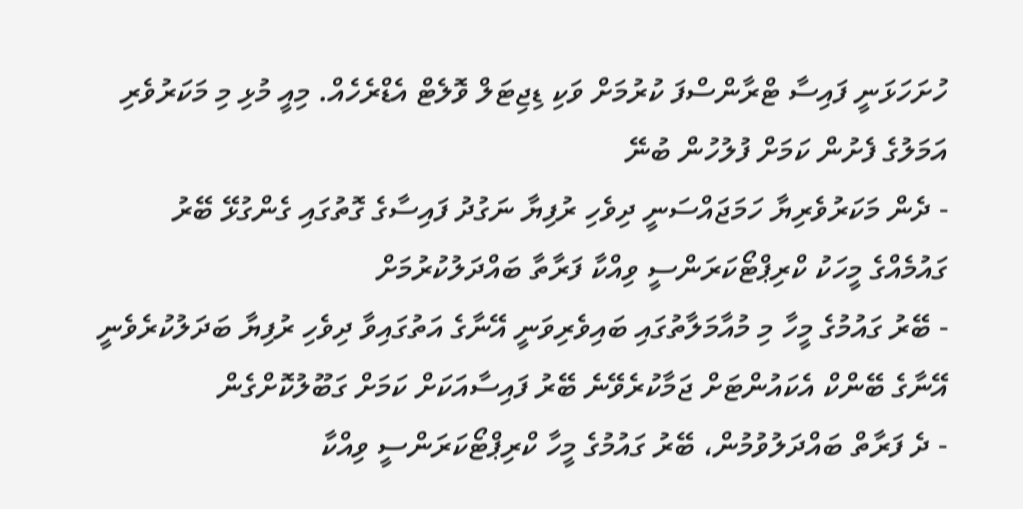ހުށަހަޅަނީ ފައިސާ ޓްރާންސްފަ ކުރުމަށް ވަކި ޑިޖިޓަލް ވޮލެޓް އެޑްރެހެއް. މިއީ މުޅި މި މަކަރުވެރި އަމަލުގެ ފެށުން ކަމަށް ފުލުހުން ބުނޭ
- ދެން މަކަރުވެރިޔާ ހަމަޖައްސަނީ ދިވެހި ރުފިޔާ ނަގުދު ފައިސާގެ ގޮތުގައި ގެންގުޅޭ ބޭރު ގައުމެއްގެ މީހަކު ކްރިޕްޓޯކަރަންސީ ވިއްކާ ފަރާތާ ބައްދަލުކުރުމަށް
- ބޭރު ގައުމުގެ މީހާ މި މުއާމަލާތުގައި ބައިވެރިވަނީ އޭނާގެ އަތުގައިވާ ދިވެހި ރުފިޔާ ބަދަލުކުރެވެނީ އޭނާގެ ބޭންކް އެކައުންޓަށް ޖަމާކުރެވޭނެ ބޭރު ފައިސާއަކަށް ކަމަށް ގަބޫލުކޮށްގެން
- ދެ ފަރާތް ބައްދަލުވުމުން، ބޭރު ގައުމުގެ މީހާ ކްރިޕްޓޯކަރަންސީ ވިއްކާ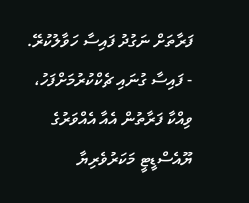ފަރާތަށް ނަގުދު ފައިސާ ހަވާލުކުރޭ.
- ފައިސާ ގުނައި ޗެކްކުރުމަށްފަހު، ވިއްކާ ފަރާތުން އެއާ އެއްވަރުގެ ޔޫއެސްޑީޓީ މަކަރުވެރިޔާ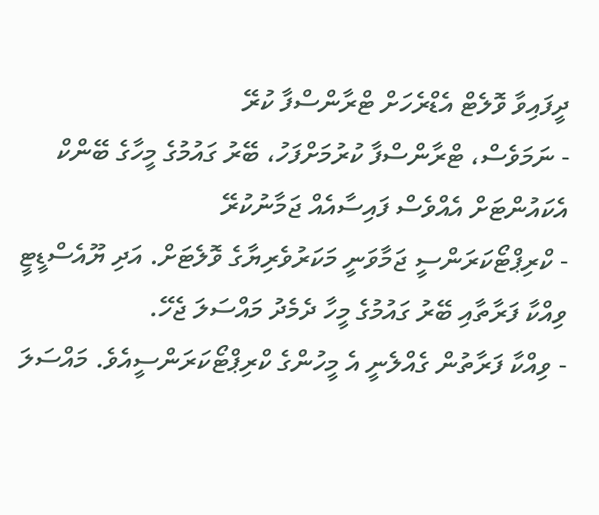ދީފައިވާ ވޮލެޓް އެޑްރެހަށް ޓްރާންސްފާ ކުރޭ
- ނަމަވެސް، ޓްރާންސްފާ ކުރުމަށްފަހު، ބޭރު ގައުމުގެ މީހާގެ ބޭންކް އެކައުންޓަށް އެއްވެސް ފައިސާއެއް ޖަމާނުކުރޭ
- ކްރިޕްޓޯކަރަންސީ ޖަމާވަނީ މަކަރުވެރިޔާގެ ވޮލެޓަށް. އަދި ޔޫއެސްޑީޓީ ވިއްކާ ފަރާތާއި ބޭރު ގައުމުގެ މީހާ ދެމެދު މައްސަލަ ޖެހޭ.
- ވިއްކާ ފަރާތުން ގެއްލެނީ އެ މީހުންގެ ކްރިޕްޓޯކަރަންސީއެވެ. މައްސަލަ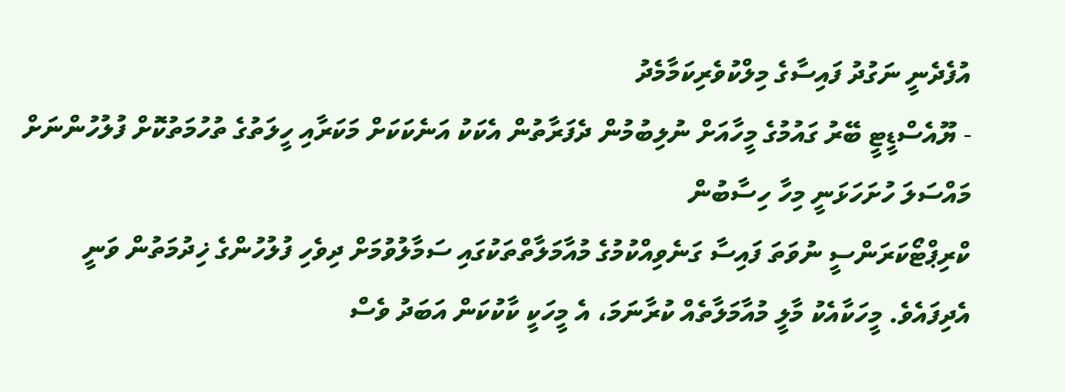އުފެދެނީ ނަގުދު ފައިސާގެ މިލްކުވެރިކަމާމެދު
- ޔޫއެސްޑީޓީ ބޭރު ގައުމުގެ މީހާއަށް ނުލިބުމުން ދެފަރާތުން އެކަކު އަނެކަކަށް މަކަރާއި ހީލަތުގެ ތުހުމަތުކޮށް ފުލުހުންނަށް މައްސަލަ ހުށަހަޅަނީ މިހާ ހިސާބުން
ކްރިޕްޓޯކަރަންސީ ނުވަތަ ފައިސާ ގަނެވިއްކުމުގެ މުއާމަލާތްތަކުގައި ސަމާލުވުމަށް ދިވެހި ފުލުހުންގެ ޚިދުމަތުން ވަނީ އެދިފައެވެ. މީހަކާއެކު މާލީ މުއާމަލާތެއް ކުރާނަމަ، އެ މީހަކީ ކާކުކަން އަބަދު ވެސް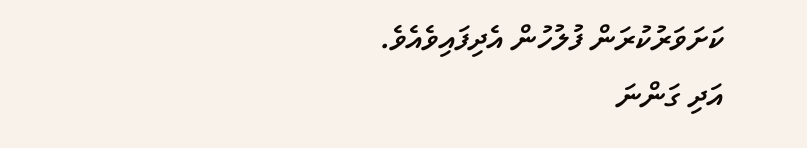ކަށަވަރުކުރަން ފުލުހުން އެދިފައިވެއެވެ.
އަދި ގަންނަ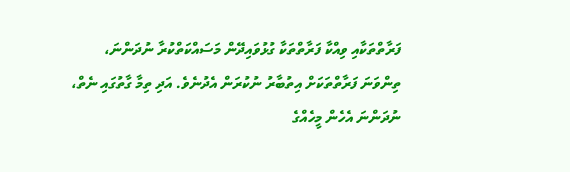ފަރާތްތަކާއި ވިއްކާ ފަރާތްތަކާ ގުޅުވައިދޭން މަސައްކަތްކުރާ ނުދަންނަ، ތިންވަނަ ފަރާތްތަކަށް އިތުބާރު ނުކުރަން އެދުނެވެ. އަދި ތިމާ ގާތުގައި ނެތް، ނުދަންނަ އެހެން މީހެއްގެ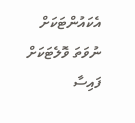އެކައުންޓަކަށް ނުވަތަ ވޮލެޓަކަށް ފައިސާ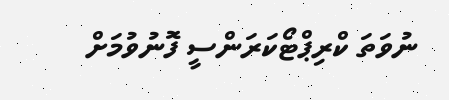ނުވަތަ ކްރިޕްޓޯކަރަންސީ ފޮނުވުމަށް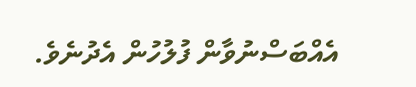އެއްބަސްނުވާން ފުލުހުން އެދުނެވެ.